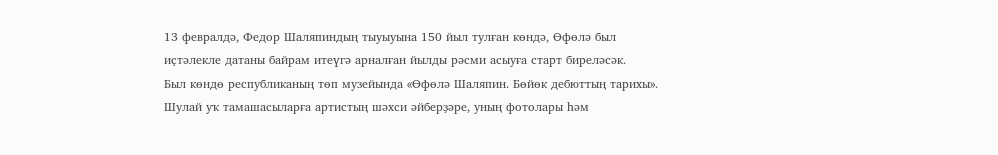13 февралдә, Федор Шаляпиндың тыуыуына 150 йыл тулған көндә, Өфөлә был иҫтәлекле датаны байрам итеүгә арналған йылды рәсми асыуға старт биреләсәк.
Был көндө республиканың төп музейында «Өфөлә Шаляпин. Бөйөк дебюттың тарихы». Шулай уҡ тамашасыларға артистың шәхси әйберҙәре, уның фотолары һәм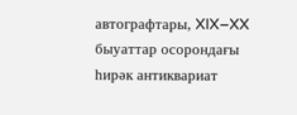автографтары, XIX–XX быуаттар осорондағы һирәк антиквариат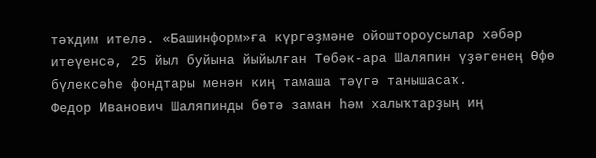тәҡдим ителә. «Башинформ»ға күргәҙмәне ойоштороусылар хәбәр итеүенсә, 25 йыл буйына йыйылған Төбәк-ара Шаляпин үҙәгенең Өфө бүлексәһе фондтары менән киң тамаша тәүгә танышасаҡ.
Федор Иванович Шаляпинды бөтә заман һәм халыҡтарҙың иң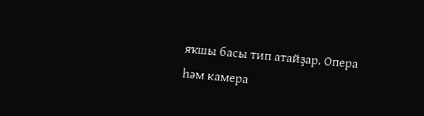яҡшы басы тип атайҙар. Опера һәм камера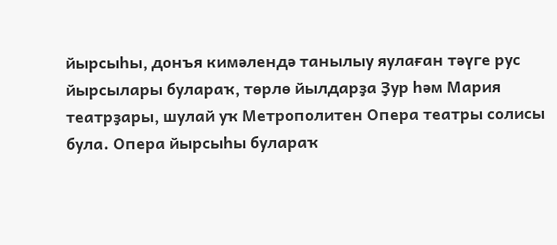йырсыһы, донъя кимәлендә танылыу яулаған тәүге рус йырсылары булараҡ, төрлө йылдарҙа Ҙур һәм Мария театрҙары, шулай уҡ Метрополитен Опера театры солисы була. Опера йырсыһы булараҡ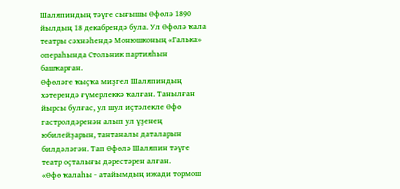Шаляпиндың тәүге сығышы Өфөлә 1890 йылдың 18 декабрендә була. Ул Өфөлә ҡала театры сәхнәһендә Монюшконың «Галька» операһында Стольник партияһын башҡарған.
Өфөләге ҡыҫҡа миҙгел Шаляпиндың хәтерендә ғүмерлеккә ҡалған. Танылған йырсы булғас, ул шул иҫтәлекле Өфө гастролдәренән алып ул үҙенең юбилейҙарын, тантаналы даталарын билдәләгән. Тап Өфөлә Шаляпин тәүге театр оҫталығы дәрестәрен алған.
«Өфө ҡалаһы - атайымдың ижади тормош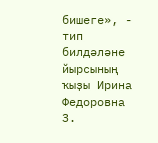бишеге», - тип билдәләне йырсының ҡыҙы Ирина Федоровна З.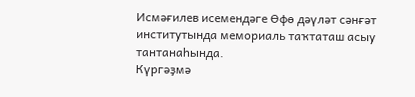Исмәғилев исемендәге Өфө дәүләт сәнғәт институтында мемориаль таҡтаташ асыу тантанаһында.
Күргәҙмә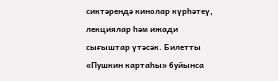сиктәрендә кинолар күрһәтеү, лекциялар һәм ижади сығыштар үтәсәк. Билетты «Пушкин картаһы» буйынса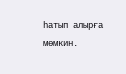һатып алырға мөмкин.